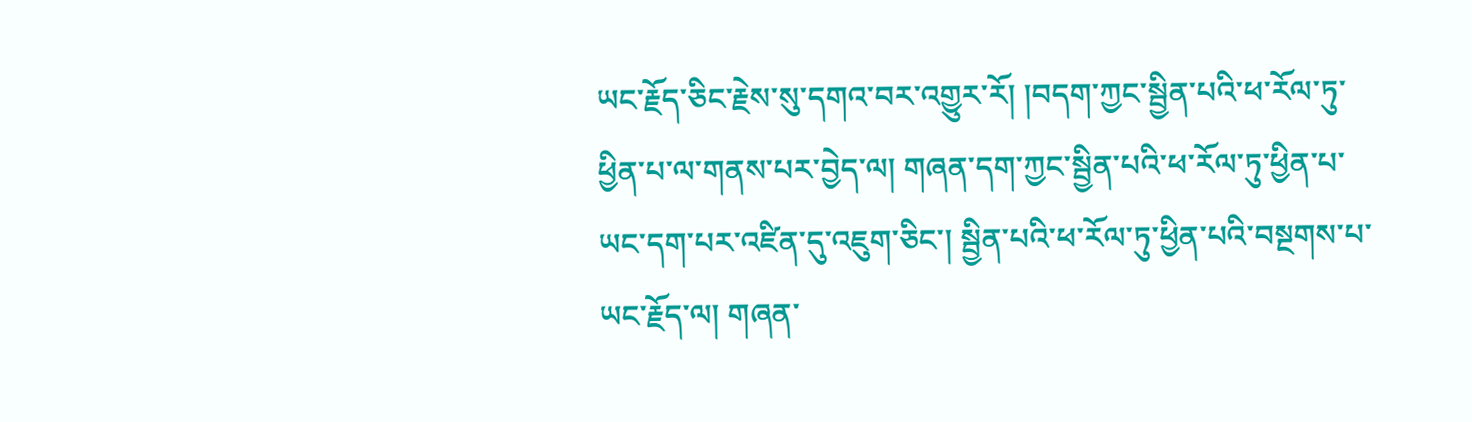ཡང་རྗོད་ཅིང་རྗེས་སུ་དགའ་བར་འགྱུར་རོ། །བདག་ཀྱང་སྦྱིན་པའི་ཕ་རོལ་ཏུ་ཕྱིན་པ་ལ་གནས་པར་བྱེད་ལ། གཞན་དག་ཀྱང་སྦྱིན་པའི་ཕ་རོལ་ཏུ་ཕྱིན་པ་ཡང་དག་པར་འཛིན་དུ་འཇུག་ཅིང་། སྦྱིན་པའི་ཕ་རོལ་ཏུ་ཕྱིན་པའི་བསྔགས་པ་ཡང་རྗོད་ལ། གཞན་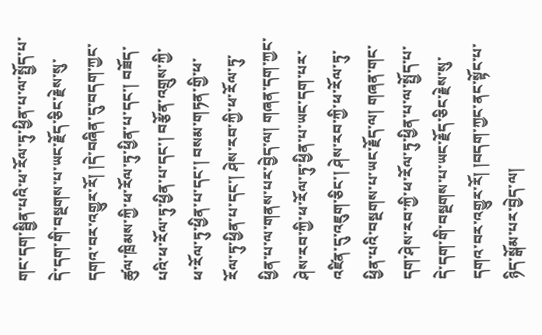གང་དག་སྦྱིན་པའི་ཕ་རོལ་ཏུ་ཕྱིན་པ་ལ་སྤྱོད་པ་དེ་དག་གི་བསྔགས་པ་ཡང་རྗོད་ཅིང་རྗེས་སུ་དགའ་བར་འགྱུར་རོ། །དེ་བཞིན་དུ་བདག་ཀྱང་ཚུལ་ཁྲིམས་ཀྱི་ཕ་རོལ་ཏུ་ཕྱིན་པ་དང་། བཟོད་པའི་ཕ་རོལ་ཏུ་ཕྱིན་པ་དང་། བརྩོན་འགྲུས་ཀྱི་ཕ་རོལ་ཏུ་ཕྱིན་པ་དང་། བསམ་གཏན་གྱི་ཕ་རོལ་ཏུ་ཕྱིན་པ་དང་། ཤེས་རབ་ཀྱི་ཕ་རོལ་ཏུ་ཕྱིན་པ་ལ་གནས་པར་བྱེད་ལ། གཞན་དག་ཀྱང་ཤེས་རབ་ཀྱི་ཕ་རོལ་ཏུ་ཕྱིན་པ་ཡང་དག་པར་འཛིན་དུ་འཇུག་ཅིང་། ཤེས་རབ་ཀྱི་ཕ་རོལ་ཏུ་ཕྱིན་པའི་བསྔགས་པ་ཡང་རྗོད་ལ། གཞན་གང་དག་ཤེས་རབ་ཀྱི་ཕ་རོལ་ཏུ་ཕྱིན་པ་ལ་སྤྱོད་པ་དེ་དག་གི་བསྔགས་པ་ཡང་རྗོད་ཅིང་རྗེས་སུ་དགའ་བར་འགྱུར་རོ། །བདག་ཀྱང་ནང་སྟོང་པ་ཉིད་སྒོམ་པར་བྱེད་ལ།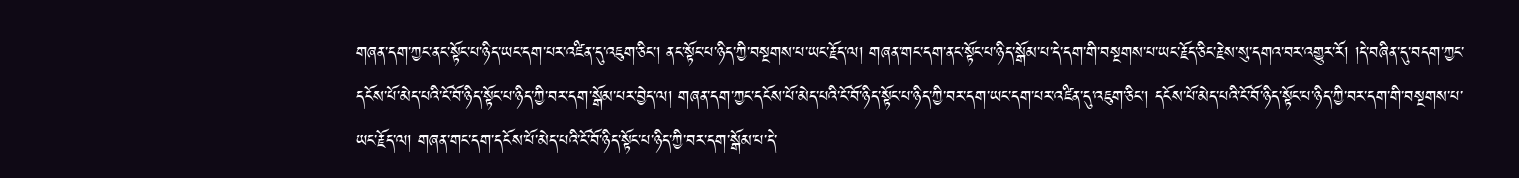གཞན་དག་ཀྱང་ནང་སྟོང་པ་ཉིད་ཡང་དག་པར་འཛིན་དུ་འཇུག་ཅིང་། ནང་སྟོང་པ་ཉིད་ཀྱི་བསྔགས་པ་ཡང་རྗོད་ལ། གཞན་གང་དག་ནང་སྟོང་པ་ཉིད་སྒོམ་པ་དེ་དག་གི་བསྔགས་པ་ཡང་རྗོད་ཅིང་རྗེས་སུ་དགའ་བར་འགྱུར་རོ། །དེ་བཞིན་དུ་བདག་ཀྱང་དངོས་པོ་མེད་པའི་ངོ་བོ་ཉིད་སྟོང་པ་ཉིད་ཀྱི་བར་དག་སྒོམ་པར་བྱེད་ལ། གཞན་དག་ཀྱང་དངོས་པོ་མེད་པའི་ངོ་བོ་ཉིད་སྟོང་པ་ཉིད་ཀྱི་བར་དག་ཡང་དག་པར་འཛིན་དུ་འཇུག་ཅིང་། དངོས་པོ་མེད་པའི་ངོ་བོ་ཉིད་སྟོང་པ་ཉིད་ཀྱི་བར་དག་གི་བསྔགས་པ་ཡང་རྗོད་ལ། གཞན་གང་དག་དངོས་པོ་མེད་པའི་ངོ་བོ་ཉིད་སྟོང་པ་ཉིད་ཀྱི་བར་དག་སྒོམ་པ་དེ་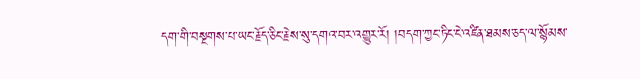དག་གི་བསྔགས་པ་ཡང་རྗོད་ཅིང་རྗེས་སུ་དགའ་བར་འགྱུར་རོ། །བདག་ཀྱང་ཏིང་ངེ་འཛིན་ཐམས་ཅད་ལ་སྙོམས་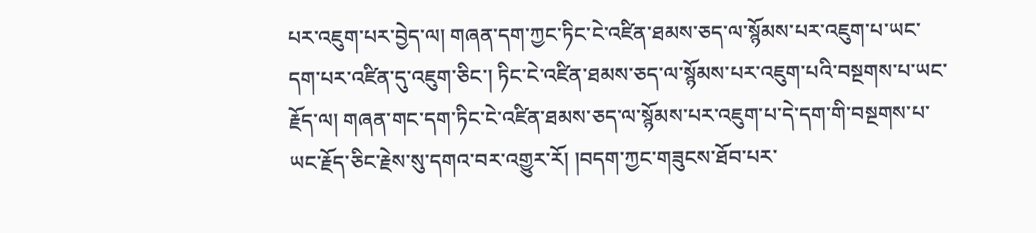པར་འཇུག་པར་བྱེད་ལ། གཞན་དག་ཀྱང་ཏིང་ངེ་འཛིན་ཐམས་ཅད་ལ་སྙོམས་པར་འཇུག་པ་ཡང་དག་པར་འཛིན་དུ་འཇུག་ཅིང་། ཏིང་ངེ་འཛིན་ཐམས་ཅད་ལ་སྙོམས་པར་འཇུག་པའི་བསྔགས་པ་ཡང་རྗོད་ལ། གཞན་གང་དག་ཏིང་ངེ་འཛིན་ཐམས་ཅད་ལ་སྙོམས་པར་འཇུག་པ་དེ་དག་གི་བསྔགས་པ་ཡང་རྗོད་ཅིང་རྗེས་སུ་དགའ་བར་འགྱུར་རོ། །བདག་ཀྱང་གཟུངས་ཐོབ་པར་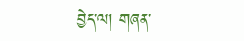བྱེད་ལ། གཞན་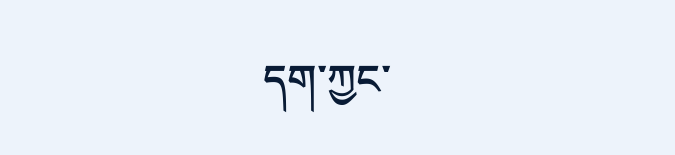དག་ཀྱང་